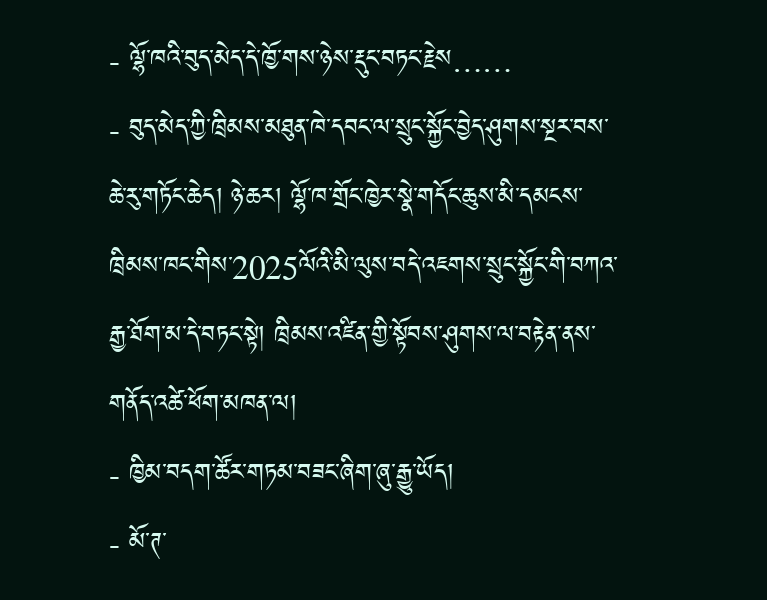- ལྷོ་ཁའི་བུད་མེད་དེ་ཁྱོ་གས་ཉེས་རྡུང་བཏང་རྗེས……
- བུད་མེད་ཀྱི་ཁྲིམས་མཐུན་ཁེ་དབང་ལ་སྲུང་སྐྱོང་བྱེད་ཤུགས་སྔར་བས་ཆེ་རུ་གཏོང་ཆེད། ཉེ་ཆར། ལྷོ་ཁ་གྲོང་ཁྱེར་སྣེ་གདོང་ཆུས་མི་དམངས་ཁྲིམས་ཁང་གིས་2025ལོའི་མི་ལུས་བདེ་འཇགས་སྲུང་སྐྱོང་གི་བཀའ་རྒྱ་ཐོག་མ་དེ་བཏང་སྟེ། ཁྲིམས་འཛིན་གྱི་སྟོབས་ཤུགས་ལ་བརྟེན་ནས་གནོད་འཚེ་ཕོག་མཁན་ལ།
- ཁྱིམ་བདག་ཚོར་གཏམ་བཟང་ཞིག་ཞུ་རྒྱུ་ཡོད།
- མོ་ཊ་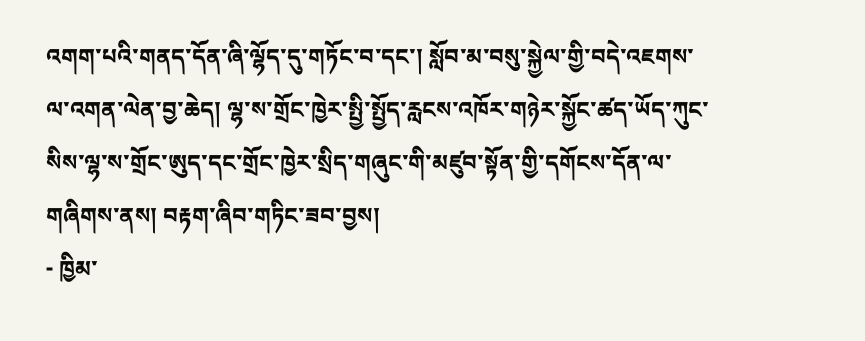འགག་པའི་གནད་དོན་ཞི་ལྷོད་དུ་གཏོང་བ་དང་། སློབ་མ་བསུ་སྐྱེལ་གྱི་བདེ་འཇགས་ལ་འགན་ལེན་བྱ་ཆེད། ལྷ་ས་གྲོང་ཁྱེར་སྤྱི་སྤྱོད་རླངས་འཁོར་གཉེར་སྐྱོང་ཚད་ཡོད་ཀུང་སིས་ལྷ་ས་གྲོང་ཨུད་དང་གྲོང་ཁྱེར་སྲིད་གཞུང་གི་མཛུབ་སྟོན་གྱི་དགོངས་དོན་ལ་གཞིགས་ནས། བརྟག་ཞིབ་གཏིང་ཟབ་བྱས།
- ཁྱིམ་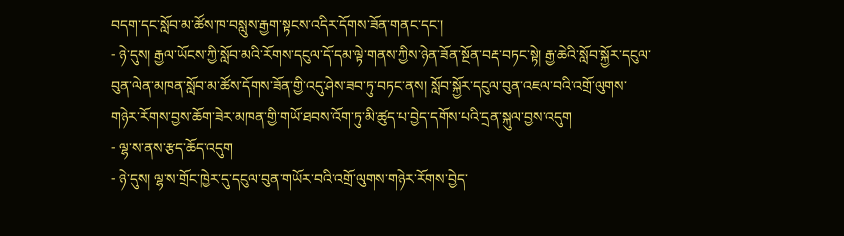བདག་དང་སློབ་མ་ཚོས་ཁ་བསླུས་རྒྱག་སྟངས་འདིར་དོགས་ཟོན་གནང་དང་།
- ཉེ་དུས། རྒྱལ་ཡོངས་ཀྱི་སློབ་མའི་རོགས་དངུལ་དོ་དམ་ལྟེ་གནས་ཀྱིས་ཉེན་ཟོན་སྔོན་བརྡ་བཏང་སྟེ། རྒྱ་ཆེའི་སློབ་སྐྱོར་དངུལ་བུན་ལེན་མཁན་སློབ་མ་ཚོས་དོགས་ཟོན་གྱི་འདུ་ཤེས་ཟབ་ཏུ་བཏང་ནས། སློབ་སྐྱོར་དངུལ་བུན་འཇལ་བའི་འགྲོ་ལུགས་གཉེར་རོགས་བྱས་ཆོག་ཟེར་མཁན་གྱི་གཡོ་ཐབས་འོག་ཏུ་མི་ཚུད་པ་བྱེད་དགོས་པའི་དྲན་སྐུལ་བྱས་འདུག
- ལྷ་ས་ནས་རྩད་ཆོད་འདུག
- ཉེ་དུས། ལྷ་ས་གྲོང་ཁྱེར་དུ་དངུལ་བུན་གཡོར་བའི་འགྲོ་ལུགས་གཉེར་རོགས་བྱེད་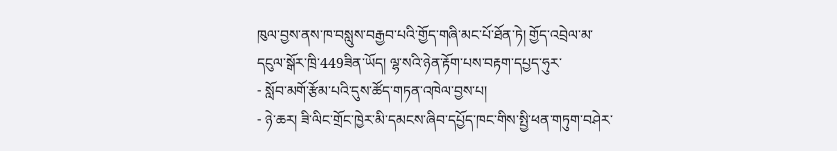ཁུལ་བྱས་ནས་ཁ་བསླུས་བརྒྱབ་པའི་གྱོད་གཞི་མང་པོ་ཐོན་ཏེ། གྱོད་འབྲེལ་མ་དངུལ་སྒོར་ཁྲི་449ཟིན་ཡོད། ལྷ་སའི་ཉེན་རྟོག་པས་བརྟག་དཔྱད་ཧུར་
- སློབ་མགོ་རྩོམ་པའི་དུས་ཚོད་གཏན་འཁེལ་བྱས་པ།
- ཉེ་ཆར། ཟི་ལིང་གྲོང་ཁྱེར་མི་དམངས་ཞིབ་དཔྱོད་ཁང་གིས་སྤྱི་ཕན་གཏུག་བཤེར་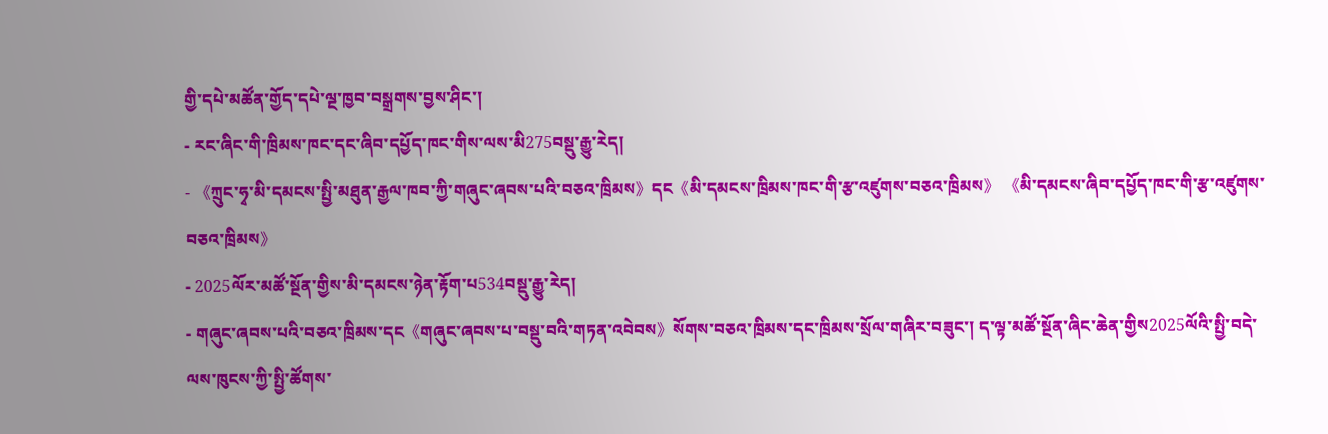གྱི་དཔེ་མཚོན་གྱོད་དཔེ་ལྔ་ཁྱབ་བསྒྲགས་བྱས་ཤིང་།
- རང་ཞིང་གི་ཁྲིམས་ཁང་དང་ཞིབ་དཔྱོད་ཁང་གིས་ལས་མི275བསྡུ་རྒྱུ་རེད།
- 《ཀྲུང་ཧྭ་མི་དམངས་སྤྱི་མཐུན་རྒྱལ་ཁབ་ཀྱི་གཞུང་ཞབས་པའི་བཅའ་ཁྲིམས》དང《མི་དམངས་ཁྲིམས་ཁང་གི་རྩ་འཛུགས་བཅའ་ཁྲིམས》 《མི་དམངས་ཞིབ་དཔྱོད་ཁང་གི་རྩ་འཛུགས་བཅའ་ཁྲིམས》
- 2025ལོར་མཚོ་སྔོན་གྱིས་མི་དམངས་ཉེན་རྟོག་པ534བསྡུ་རྒྱུ་རེད།
- གཞུང་ཞབས་པའི་བཅའ་ཁྲིམས་དང《གཞུང་ཞབས་པ་བསྡུ་བའི་གཏན་འབེབས》སོགས་བཅའ་ཁྲིམས་དང་ཁྲིམས་སྲོལ་གཞིར་བཟུང་། ད་ལྟ་མཚོ་སྔོན་ཞིང་ཆེན་གྱིས2025ལོའི་སྤྱི་བདེ་ལས་ཁུངས་ཀྱི་སྤྱི་ཚོགས་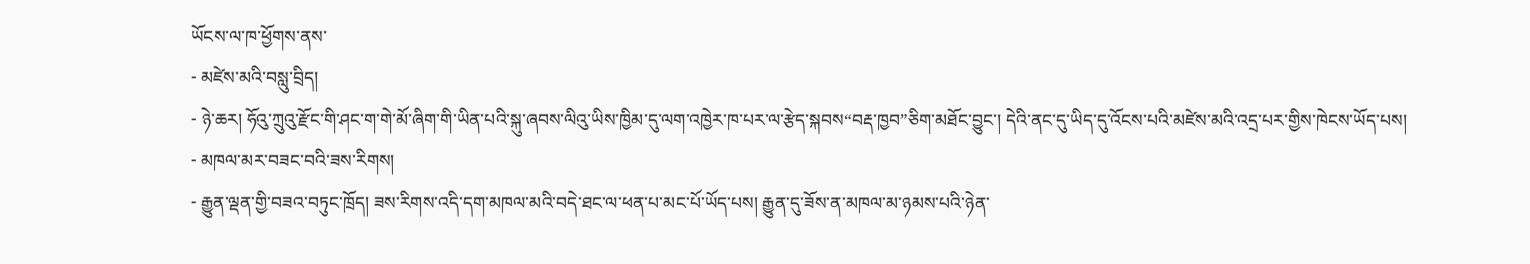ཡོངས་ལ་ཁ་ཕྱོགས་ནས་
- མཛེས་མའི་བསླུ་བྲིད།
- ཉེ་ཆར། ཧོའུ་ཀྲུའུ་རྫོང་གི་ཤང་ག་གེ་མོ་ཞིག་གི་ཡིན་པའི་སྐུ་ཞབས་ལིའུ་ཡིས་ཁྱིམ་དུ་ལག་འཁྱེར་ཁ་པར་ལ་རྩེད་སྐབས“བརྡ་ཁྱབ”ཅིག་མཐོང་བྱུང་། དེའི་ནང་དུ་ཡིད་དུ་འོངས་པའི་མཛེས་མའི་འདྲ་པར་གྱིས་ཁེངས་ཡོད་པས།
- མཁལ་མར་བཟང་བའི་ཟས་རིགས།
- རྒྱུན་ལྡན་གྱི་བཟའ་བཏུང་ཁྲོད། ཟས་རིགས་འདི་དག་མཁལ་མའི་བདེ་ཐང་ལ་ཕན་པ་མང་པོ་ཡོད་པས། རྒྱུན་དུ་ཟོས་ན་མཁལ་མ་ཉམས་པའི་ཉེན་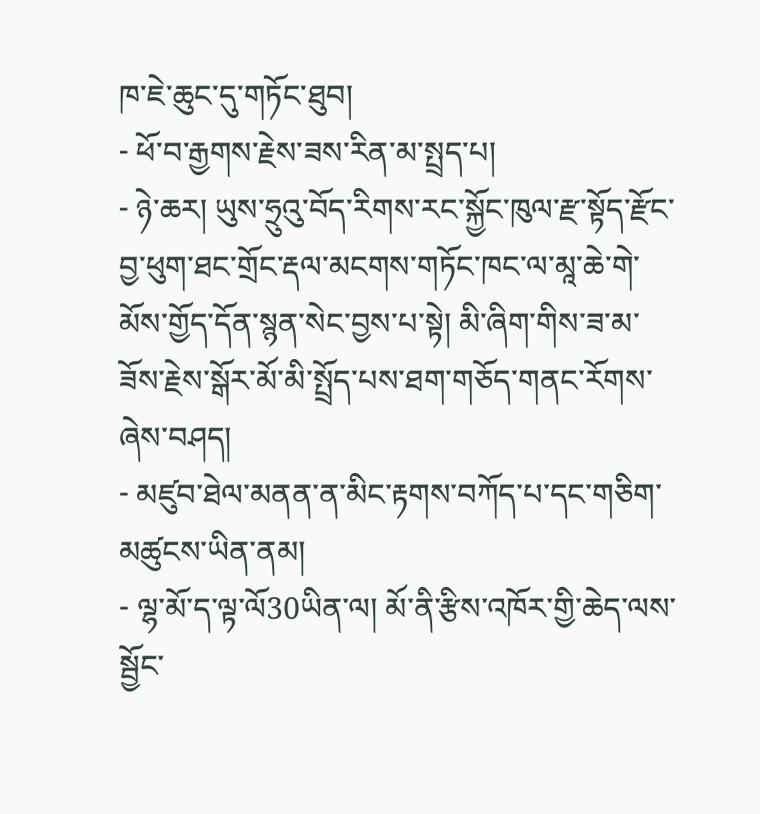ཁ་ཇེ་ཆུང་དུ་གཏོང་ཐུབ།
- ཕོ་བ་རྒྱགས་རྗེས་ཟས་རིན་མ་སྤྲད་པ།
- ཉེ་ཆར། ཡུས་ཧྲུའུ་བོད་རིགས་རང་སྐྱོང་ཁུལ་རྫ་སྟོད་རྫོང་བྱ་ཕུག་ཐང་གྲོང་རྡལ་མངགས་གཏོང་ཁང་ལ་མཱ་ཆེ་གེ་མོས་གྱོད་དོན་སྙན་སེང་བྱས་པ་སྟེ། མི་ཞིག་གིས་ཟ་མ་ཟོས་རྗེས་སྒོར་མོ་མི་སྤྲོད་པས་ཐག་གཅོད་གནང་རོགས་ཞེས་བཤད།
- མཛུབ་ཐེལ་མནན་ན་མིང་རྟགས་བཀོད་པ་དང་གཅིག་མཚུངས་ཡིན་ནམ།
- ལྷ་མོ་ད་ལྟ་ལོ30ཡིན་ལ། མོ་ནི་རྩིས་འཁོར་གྱི་ཆེད་ལས་སྦྱོང་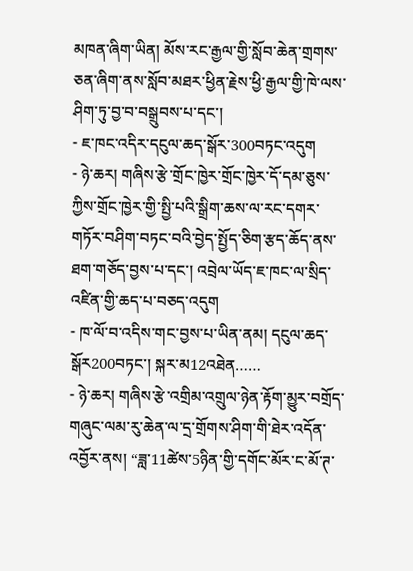མཁན་ཞིག་ཡིན། མོས་རང་རྒྱལ་གྱི་སློབ་ཆེན་གྲགས་ཅན་ཞིག་ནས་སློབ་མཐར་ཕྱིན་རྗེས་ཕྱི་རྒྱལ་གྱི་ཁེ་ལས་ཤིག་ཏུ་བྱ་བ་བསྒྲུབས་པ་དང་།
- ཇ་ཁང་འདིར་དངུལ་ཆད་སྒོར་300བཏང་འདུག
- ཉེ་ཆར། གཞིས་རྩེ་གྲོང་ཁྱེར་གྲོང་ཁྱེར་དོ་དམ་ཅུས་ཀྱིས་གྲོང་ཁྱེར་གྱི་སྤྱི་པའི་སྒྲིག་ཆས་ལ་རང་དགར་གཏོར་བཤིག་བཏང་བའི་བྱེད་སྤྱོད་ཅིག་རྩད་ཆོད་ནས་ཐག་གཅོད་བྱས་པ་དང་། འབྲེལ་ཡོད་ཇ་ཁང་ལ་སྲིད་འཛིན་གྱི་ཆད་པ་བཅད་འདུག
- ཁ་ལོ་བ་འདིས་གང་བྱས་པ་ཡིན་ནམ། དངུལ་ཆད་སྒོར200བཏང་། སྐར་མ12འཐེན……
- ཉེ་ཆར། གཞིས་རྩེ་འགྲིམ་འགྲུལ་ཉེན་རྟོག་མྱུར་བགྲོད་གཞུང་ལམ་རུ་ཆེན་ལ་དྲ་གྲོགས་ཤིག་གི་ཐེར་འདོན་འབྱོར་ནས། “ཟླ་11ཚེས་5ཉིན་གྱི་དགོང་མོར་ང་མོ་ཊ་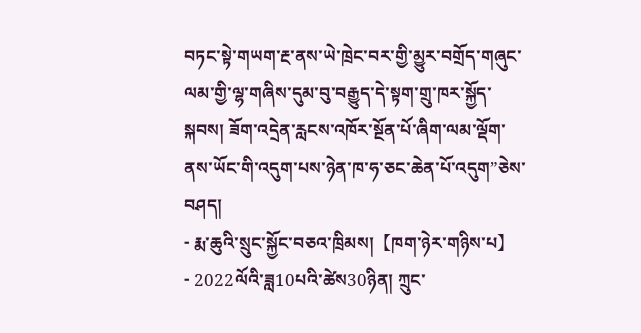བཏང་སྟེ་གཡག་རྔ་ནས་ཡེ་ཁྲེང་བར་གྱི་མྱུར་བགྲོད་གཞུང་ལམ་གྱི་ལྷ་གཞིས་དུམ་བུ་བརྒྱུད་དེ་སྟག་གྲུ་ཁར་སྐྱོད་སྐབས། ཟོག་འདྲེན་རླངས་འཁོར་སྔོན་པོ་ཞིག་ལམ་ལྡོག་ནས་ཡོང་གི་འདུག་པས་ཉེན་ཁ་ཧ་ཅང་ཆེན་པོ་འདུག”ཅེས་བཤད།
- རྨ་ཆུའི་སྲུང་སྐྱོང་བཅའ་ཁྲིམས།【ཁག་ཉེར་གཉིས་པ】
- 2022ལོའི་ཟླ10པའི་ཚེས30ཉིན། ཀྲུང་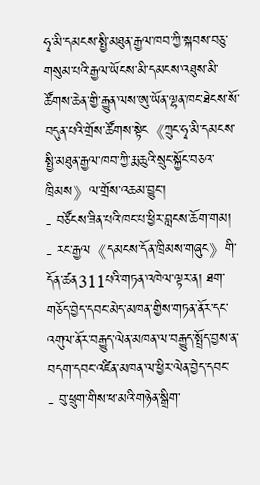ཧྭ་མི་དམངས་སྤྱི་མཐུན་རྒྱལ་ཁབ་ཀྱི་སྐབས་བཅུ་གསུམ་པའི་རྒྱལ་ཡོངས་མི་དམངས་འཐུས་མི་ཚོགས་ཆེན་གྱི་རྒྱུན་ལས་ཨུ་ཡོན་ལྷན་ཁང་ཐེངས་སོ་བདུན་པའི་གྲོས་ཚོགས་སྟེང《ཀྲུང་ཧྭ་མི་དམངས་སྤྱི་མཐུན་རྒྱལ་ཁབ་ཀྱི་རྨ་ཆུའི་སྲུང་སྐྱོང་བཅའ་ཁྲིམས》ལ་གྲོས་འཆམ་བྱུང་།
- བཙོངས་ཟིན་པའི་ཁང་པ་ཕྱིར་བླངས་ཆོག་གམ།
- རང་རྒྱལ《དམངས་དོན་ཁྲིམས་གཞུང》གི་དོན་ཚན311པའི་གཏན་འཁེལ་ལྟར་ན། ཐག་གཅོད་བྱེད་དབང་མེད་མཁན་གྱིས་གཏན་ནོར་དང་འགུལ་ནོར་བརྒྱུད་ལེན་མཁན་ལ་བརྒྱུད་སྤྲོད་བྱས་ན་བདག་དབང་འཛིན་མཁན་ལ་ཕྱིར་ལེན་བྱེད་དབང་
- བུ་ཕྲུག་གིས་ཕ་མའི་གཉེན་སྒྲིག་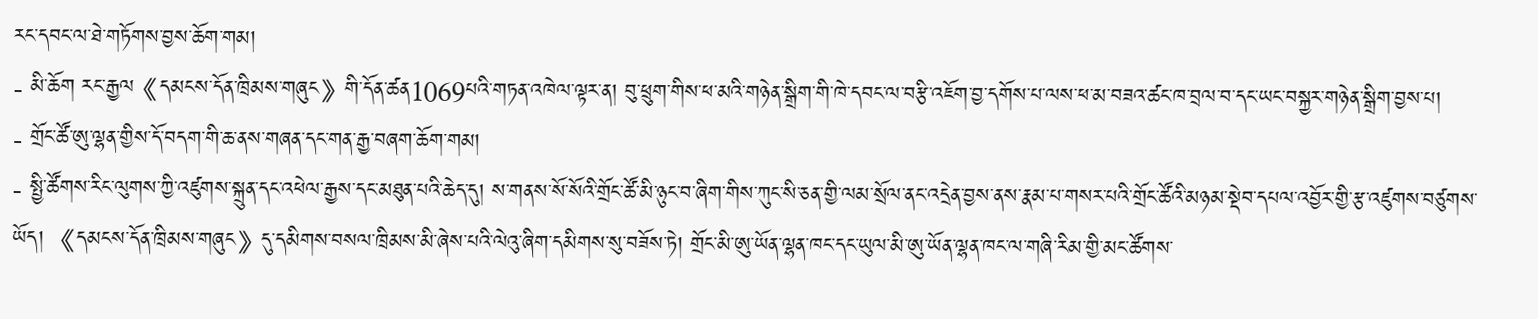རང་དབང་ལ་ཐེ་གཏོགས་བྱས་ཆོག་གམ།
- མི་ཆོག རང་རྒྱལ《དམངས་དོན་ཁྲིམས་གཞུང》གི་དོན་ཚན1069པའི་གཏན་འཁེལ་ལྟར་ན། བུ་ཕྲུག་གིས་ཕ་མའི་གཉེན་སྒྲིག་གི་ཁེ་དབང་ལ་བརྩི་འཇོག་བྱ་དགོས་པ་ལས་ཕ་མ་བཟའ་ཚང་ཁ་བྲལ་བ་དང་ཡང་བསྐྱར་གཉེན་སྒྲིག་བྱས་པ།
- གྲོང་ཚོ་ཨུ་ལྷན་གྱིས་དོ་བདག་གི་ཆ་ནས་གཞན་དང་གན་རྒྱ་བཞག་ཆོག་གམ།
- སྤྱི་ཚོགས་རིང་ལུགས་ཀྱི་འཛུགས་སྐྲུན་དང་འཕེལ་རྒྱས་དང་མཐུན་པའི་ཆེད་དུ། ས་གནས་སོ་སོའི་གྲོང་ཚོ་མི་ཉུང་བ་ཞིག་གིས་ཀུང་སི་ཅན་གྱི་ལམ་སྲོལ་ནང་འདྲེན་བྱས་ནས་རྣམ་པ་གསར་པའི་གྲོང་ཚོའི་མཉམ་སྡེབ་དཔལ་འབྱོར་གྱི་རྩ་འཛུགས་བཙུགས་ཡོད། 《དམངས་དོན་ཁྲིམས་གཞུང》དུ་དམིགས་བསལ་ཁྲིམས་མི་ཞེས་པའི་ལེའུ་ཞིག་དམིགས་སུ་བཟོས་ཏེ། གྲོང་མི་ཨུ་ཡོན་ལྷན་ཁང་དང་ཡུལ་མི་ཨུ་ཡོན་ལྷན་ཁང་ལ་གཞི་རིམ་གྱི་མང་ཚོགས་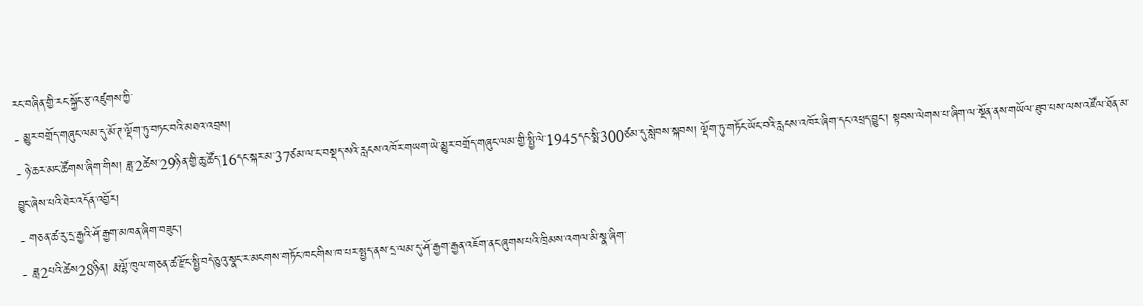རང་བཞིན་གྱི་རང་སྐྱོང་རྩ་འཛུགས་ཀྱི་
- མྱུར་བགྲོད་གཞུང་ལམ་དུ་མོ་ཊ་ལྡོག་ཏུ་བཏང་བའི་མཐའ་འབྲས།
- ཉེ་ཆར་མང་ཚོགས་ཞིག་གིས། ཟླ་2ཚེས་29ཉིན་གྱི་ཆུ་ཚོད་16དང་སྐར་མ་37ཙམ་ལ་ང་བསྡད་སའི་རླངས་འཁོར་གཡག་ཡེ་མྱུར་བགྲོད་གཞུང་ལམ་གྱི་སྤྱི་ལེ་1945དང་སྨི་300ཙམ་དུ་སླེབས་སྐབས། ལྡོག་ཏུ་གཏོང་ཡོང་བའི་རླངས་འཁོར་ཞིག་དང་འཕྲད་བྱུང་། སྟབས་ལེགས་པ་ཞིག་ལ་སྔོན་ནས་གཡོལ་ཐུབ་པས་ལས་འཛོལ་ཐོན་མ་བྱུང་ཞེས་པའི་ཐེར་འདོན་འབྱོར།
- གཅན་ཚ་རུ་དྲ་རྒྱའི་ཤོ་རྒྱག་མཁན་ཞིག་བཟུང་།
- ཟླ2པའི་ཚེས28ཉིན། རྨ་ལྷོ་ཁུལ་གཅན་ཚ་རྫོང་སྤྱི་བདེ་ཅུའུ་སྣང་ར་མངགས་གཏོང་ཁང་གིས་ཁ་པར་སྤྱད་ནས་དྲ་ལམ་དུ་ཤོ་རྒྱག་རྒྱན་འཇོག་ནང་ཞུགས་པའི་ཁྲིམས་འགལ་མི་སྣ་ཞིག་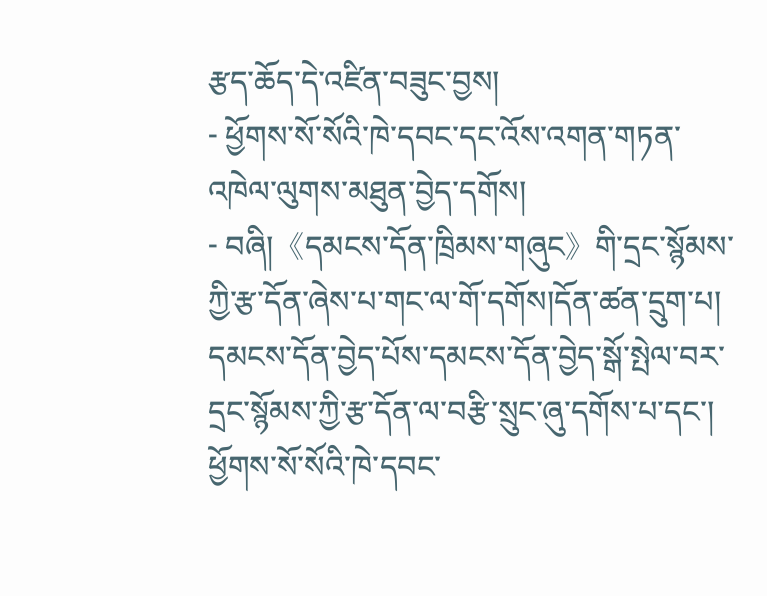རྩད་ཆོད་དེ་འཛིན་བཟུང་བྱས།
- ཕྱོགས་སོ་སོའི་ཁེ་དབང་དང་འོས་འགན་གཏན་འཁེལ་ལུགས་མཐུན་བྱེད་དགོས།
- བཞི།《དམངས་དོན་ཁྲིམས་གཞུང》གི་དྲང་སྙོམས་ཀྱི་རྩ་དོན་ཞེས་པ་གང་ལ་གོ་དགོས།དོན་ཚན་དྲུག་པ། དམངས་དོན་བྱེད་པོས་དམངས་དོན་བྱེད་སྒོ་སྤེལ་བར་དྲང་སྙོམས་ཀྱི་རྩ་དོན་ལ་བརྩི་སྲུང་ཞུ་དགོས་པ་དང་། ཕྱོགས་སོ་སོའི་ཁེ་དབང་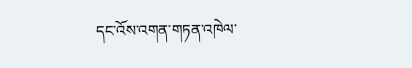དང་འོས་འགན་གཏན་འཁེལ་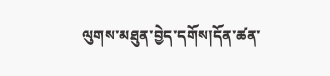ལུགས་མཐུན་བྱེད་དགོས།དོན་ཚན་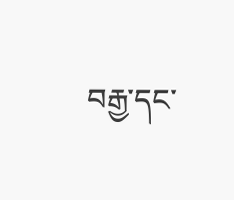བརྒྱ་དང་